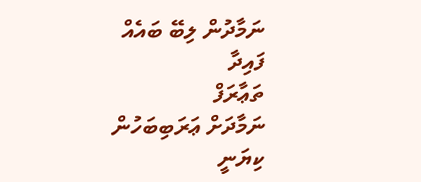ނަމާދުން ލިބޭ ބައެއް ފައިދާ
ތަޢާރަފް
ނަމާދަށް ޢަރަބިބަހުން ކިޔަނީ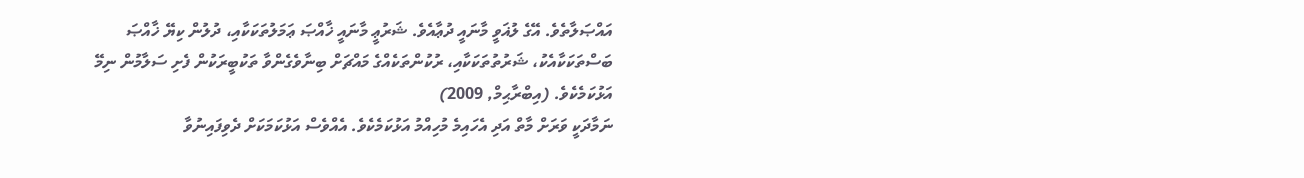އައްޞަލާތެވެ. އޭގެ ލުޣަވީ މާނައީ ދުޢާއެވެ. ޝަރުޢީ މާނައީ ޚާއްޞަ ޢަމަލުތަކަކާއި، ދުލުން ކިޔޭ ޚާއްޞަ ބަސްތަކަކާއެކު، ޝަރުތުތަކަކާއި، ރުކުންތަކެއްގެ މައްޗަށް ބިނާވެގެންވާ ތަކުބީރަކުން ފެށި ސަލާމުން ނިމޭ އަޅުކަމެކެވެ. (އިބްރާޙިމް, 2009)
ނަމާދަކީ ވަރަށް މާތް އަދި އެހައިމެ މުހިއްމު އަޅުކަމެކެވެ. އެއްވެސް އަޅުކަމަކަށް ދެވިފައިނުވާ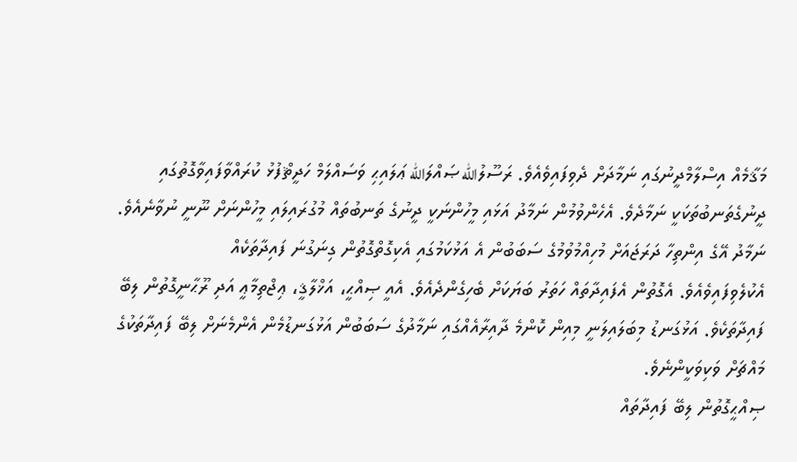މަޤާމެއް އިސްލާމްދީނުގައި ނަމާދަށް ދެވިފައިވެއެވެ. ރަސޫލުالله ޞައްލަالله ޢަލައިޙި ވަސައްލަމް ހަދީޘްފުޅު ކުރައްވާފައިވާގޮތުގައި ދީނުގެތަނބުތަކަކީ ނަމާދެވެ. އެހެންވުމުން ނަމާދު އަޅައި މީހުންނަކީ ދީނުގެ ތަނބުތައް މުގުރައިލައި މީހުންނަށް ނޫނީ ނުވާނެއެވެ.
ނަމާދު އޭގެ އިންތިހާ ދަރަޖައަށް މުހިއްމުވުމުގެ ސަބަބުން އެ އަޅުކަމުގައި އެކިގޮތްގޮތުން ގިނަގުނަ ފައިދާތަކެއް
އެކުލެވިފައިވެއެވެ. އެގޮތުން އެފައިދާތައް ހަތަރު ބަޔަކަށް ބެހިގެންދެއެވެ. އެއީ ޞިއްޙީ، އަޚްލާޤީ، ޢިޖްތިމާޢީ އަދި ރޫޙާނީގޮތުން ލިބޭ ފައިދާތަކެވެ. އަޅުގަނޑު މިބަލައިލަނީ މިއިން ކޮންމެ ދާއިރާއެއްގައި ނަމާދުގެ ސަބަބުން އަޅުގަނޑުމެން އެންމެނަށް ލިބޭ ފައިދާތަކުގެ މައްޗަށް ވަކިވަކީންނެވެ.
ޞިއްޙީގޮތުން ލިބޭ ފައިދާތައް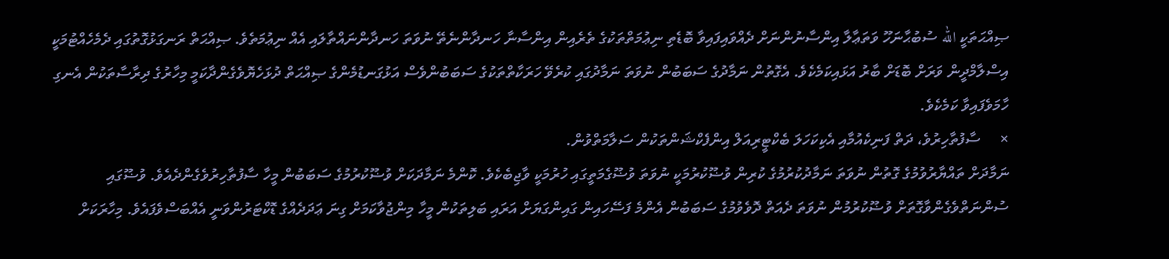ޞިއްޙަތަކީ الله ސުބުޙާނަހޫ ވަތަޢާލާ އިންސާނުންނަށް ދެއްވައިފައިވާ ބޮޑެތި ނިޢުމަތްތަކުގެ ތެރެއިން އިންސާނާ ހަނދާންނެތޭ ނުވަތަ ހަނދާންނައްތާލައި އެއް ނިޢުމަތެވެ. ޞިއްޙަތް ރަނގަޅުގޮތުގައި ދެމެހެއްޓުމަކީ އިސްލާމްދީން ވަރަށް ބޮޑަށް ބާރު އަޅައިކަމެކެވެ. އެގޮތުން ނަމާދުގެ ސަބަބުން ނުވަތަ ނަމާދުގައި ކުރެވޭ ހަރަކާތްތަކުގެ ސަބަބުންވެސް އަޅުގަނޑުމެންގެ ޞިއްޙަތް ދުޅަހެޔޮވެގެންދާކަމީ މިހާރުގެ ދިރާސާތަކުން އެނގި ހާމަވެފައިވާ ކަމެކެވެ.
×     ސާފުތާހިރުވެ، ދަތް ފަނިކެއުމާއި އެކިކަހަލަ ބެކްޓީރިއަލް އިންފެކްޝަންތަކުން ސަލާމަތްވުން.
ނަމާދަށް ތައްޔާރުވުމުގެ ގޮތުން ނުވަތަ ނަމާދުކުރުމުގެ ކުރިން ވުޟޫކުރުމަކީ ނުވަތަ ވުޟޫގެމަތީގައި ހުރުމަކީ ވާޖިބެކެވެ. ކޮންމެ ނަމާދަކަށް ވުޟޫކުރުމުގެ ސަބަބުން މީހާ ސާފުތާހިރުވެގެންދެއެވެ. ވުޟޫގައި ސުންނަތްވެގެންވާގޮތަށް ވުޟޫކުރުމުން ނުވަތަ ދެއަތް ދޮވެވުމުގެ ސަބަބުން އެންމެ ފަސޭހައިން ގައިންގަޔަށް އަރައި ބަލިތަކުން މީހާ މިންޖުވާކަމަށް ގިނަ ޢަދަދެއްގެ ޑޮކްޓަރުންވަނީ އެއްބަސްވެފައެވެ. މިހާރަކަށް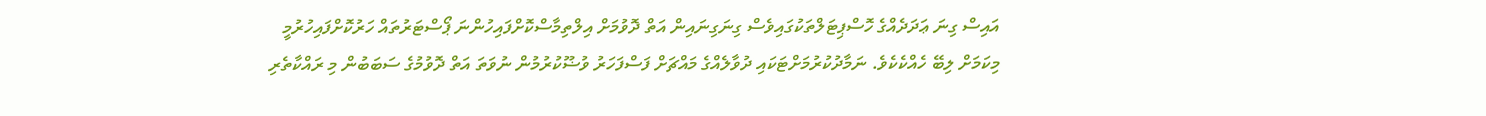އައިސް ގިނަ ޢަދަދެއްގެ ހޮސްޕިޓަލްތަކުގައިވެސް ގިނަގިނައިން އަތް ދޮވުމަށް އިލްތިމާސްކޮށްފައިހުންނަ ޕޯސްޓަރުތައް ހަރުކޮށްފައިހުރުމީ މިކަމަށް ލިބޭ ހެއްކެކެވެ. ނަމާދުކުރުމަށްޓަކައި ދުވާލެއްގެ މައްޗަށް ފަސްފަހަރު ވުޟޫކުރުމުން ނުވަތަ އަތް ދޮވުމުގެ ސަބަބުން މި ރައްކާތެރި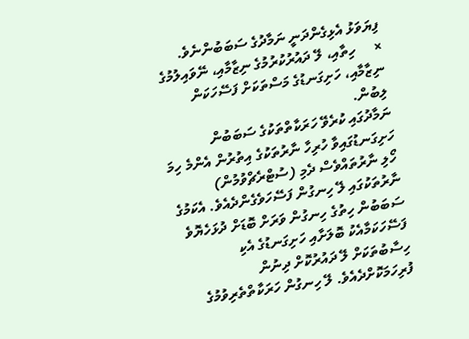ފިޔަވަޅު އެޅިގެންދަނީ ނަމާދުގެ ސަބަބުންނެވެ.
×     ހިތާއި، ލޭ ދައުރުކުރުމުގެ ނިޒާމާއި، ނޭވައިލުމުގެ ނިޒާމާއި، ހަށިގަނޑުގެ މަސްތަކަށް ފަސޭހަކަން ލިބުން.
ނަމާދުގައި ކުރެވޭ ހަރަކާތްތަކުގެ ސަބަބުން ހަށިގަނޑުގައިވާ ހުރިހާ ނާރުތަކުގެ އިތުރުން އެންމެ ހިމަ ހޯލި ނާރުތައްވެސް ދެމި (ސުޓްރެޗްވުމުން) ނާރުތަކުގައި ލޭ ހިނގުން ފަސޭހަވެގެންދެއެވެ. އެކަމުގެ ސަބަބުން ހިތުގެ ހިނގުން ވަރަށް ބޮޑަށް ދުޅަހެޔޮވެ ފަސޭހަކަމާއެކު ބޮލަށާއި ހަށިގަނޑުގެ އެކި ހިސާބުތަކަށް ލޭ ދައުރުކޮށް ދިނުން ފުރިހަމަކޮށްދެއެވެ. ލޭ ހިނގުން ހަރަކާތްތެރިވުމުގެ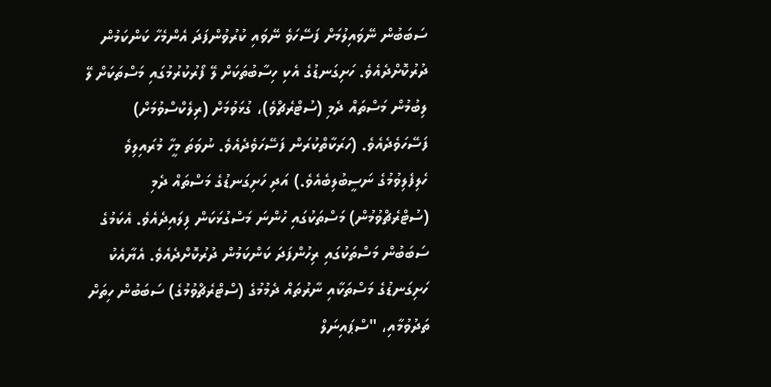ސަބަބުން ނޭވައިލުމަށް ފަސޭހަވެ ނޭވައި ކުރުވުންފަދަ އެންމެހާ ކަންކަމުން ދުރުކޮށްދެއެވެ. ހަށިގަނޑުގެ އެކި ހިސާބުތަކަށް ލޭ ފޯރުކުރުމުގައި މަސްތަކަށް ލޭ ލިބުމުން މަސްތައް ދެމި (ސުޓްރެޗްވެ)، ގުޅަވުމަށް (ރިލެކްސްވުމަށް) ފަސޭހަވެދެއެވެ. (ހަރަކާތްކުރަން ފަސޭހަވެދެއެވެ. ނުވަތަ މީހާ މުރައިލިވެ ހެލިފެލިވުމުގެ ނަސީބުލިބެއެވެ.) އަދި ހަށިގަނޑުގެ މަސްތައް ދެމި (ސުޓްރެޗްވުމުން) މަސްތަކުގައި ހުންނަ މަސްގުޅަކަން ފިލައިދެއެވެ. އެކަމުގެ ސަބަބުން މަސްތަކުގައި ރިހުންފަދަ ކަންކަމުން ދުރުކޮށްދެއެވެ. އެޔާއެކު ހަށިގަނޑުގެ މަސްތަކާއި ނާރުތައް ދެމުމުގެ (ސްޓްރެޗްވުމުގެ) ސަބަބުން ހިތަށް ތަދުވުމާއި، "ސްޕައިނަލް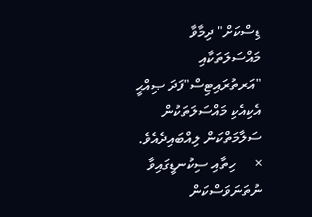ޑިސްކަށް" ދިމާވާ މައްސަލަތަކާއި "އަރތުރައިޓިސް"ފަދަ ޞިއްޙީ އެކިއެކި މައްސަލަތަކުން ސަލާމަތްކަން ލިއްބައިދެއެވެ.
×     ހިތާއި ސިކުނޑީގައިވާ ނުތަނަވަސްކަން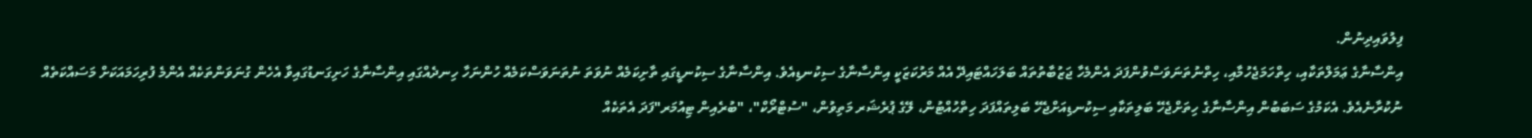ފިލުވައިދިނުން.
އިންސާނާގެ ޢަމަލްތަކާއި، ހިތްހަމަޖެހުމާއި، ހިތްނުތަނަވަސްވުންފަދަ އެންމެހާ ޖަޒުބާތުތައް ބަލަހައްޓައިދޭ އެއް މަރުކަޒަކީ އިންސާނާގެ ސިކުނޑިއެވެ. އިންސާނާގެ ސިކުނޑީގައި ތާށިކަމެއް ނުވަތަ ނުތަނަވަސްކަމެއް ހުންނަހާ ހިނދެއްގައި އިންސާނާގެ ހަށިގަނޑުގައިވާ އެހެން ގުނަވަންތަކެއް އެންމެ ފުރިހަމައަކަށް މަސައްކަތެއް ނުކުރާނެއެވެ. އެކަމުގެ ސަބަބުން އިންސާނާގެ ހިތަށްޖެހޭ ބަލިތަކާއި ސިކުނޑިއަށްޖެހޭ ބަލިތައްފަދަ ހިތްހުއްޓުން، ލޭގެ ޕުރެޝަރ މަތިވުން، "ސުޓްރޯކް"، "ބުރެއިން ޓިއުމަރ"ފަދަ އެތަކެއް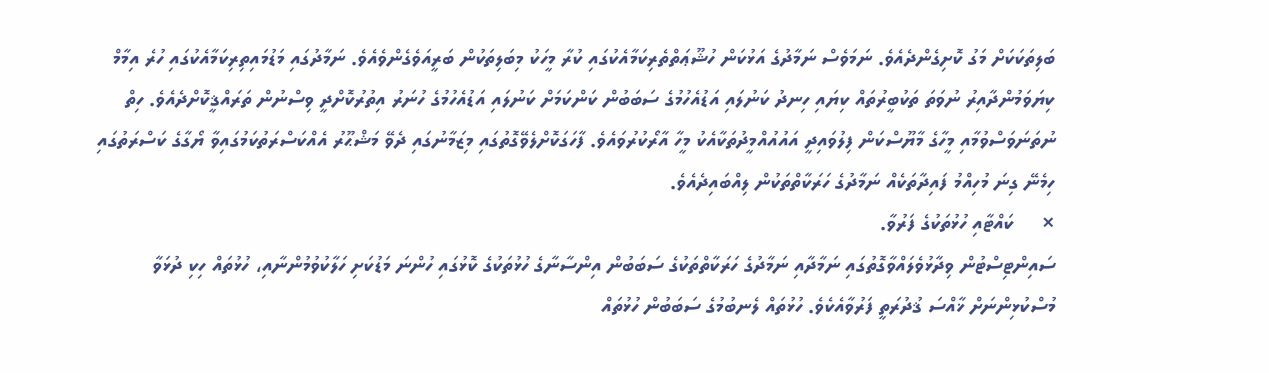ބަލިތަކަކަށް މަގު ކޮށިގެންދެއެވެ. ނަމަވެސް ނަމާދުގެ އަޅުކަން ހުޝޫޢަތްތެރިކަމާއެކުގައި ކުރާ މީހަކު މިބަލިތަކުން ބަރީއަވެގެންވެއެވެ. ނަމާދުގައި މަޑުމައިތިރިކަމާއެކުގައި ހުރެ އިމާމް ކިޔަވަމުންދާއިރު ނުވަތަ ތަކުބީރުތައް ކިޔައި ހިނދު ކަނުލައި އަޑުއެހުމުގެ ސަބަބުން ކަންކަމަށް ކަނުލައި އަޑުއެހުމުގެ ހުނަރު އިތުރުކޮށްދީ ވިސްނުން ތަރައްޤީކޮށްދެއެވެ. ހިތް ނުތަނަވަސްވުމާއި މީހާގެ މާޔޫސްކަން ފިލުވައިދީ އައުއުއްމީދުތަކާއެކު މީހާ އާރޯކުރުވައެވެ. ފާހަގަކޮށްލެވޭގޮތުގައި މިޒަމާނުގައި ދެވޭ މަޝްޙޫރު އެއްކަސްރަތުކަމުގައިވާ ޔޯގާގެ ކަސްރަތުގައި ހިމެނޭ ގިނަ މުހިއްމު ފައިދާތަކެއް ނަމާދުގެ ހަރަކާތްތަކުން ލިއްބައިދެއެވެ.
×     ކައްޓާއި ހުޅުތަކުގެ ފަރުވާ.
ސައިންޓިސްޓުން ވިދާޅުވެލައްވާގޮތުގައި ނަމާދާއި ނަމާދުގެ ހަރަކާތްތަކުގެ ސަބަބުން އިންސާނާގެ ހުޅުތަކުގެ ކޮޅުގައި ހުންނަ މަޑުކަށި ހަލާކުވުމުންނާއި، ހުޅުތައް ހިކި ދުޅަވާ މުސްކުޅިންނަށް ޚާއްސަ ޤުދުރަތީ ފަރުވާއެކެވެ. ހުޅުތައް ލެނބުމުގެ ސަބަބުން ހުޅުތައް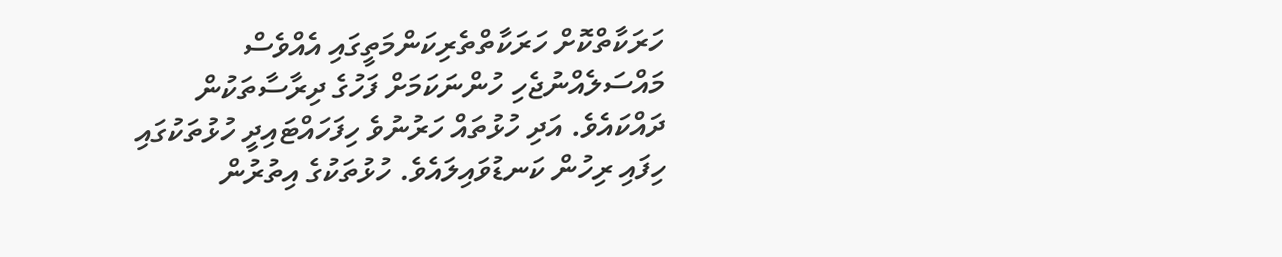ހަރަކާތްކޮށް ހަރަކާތްތެރިކަންމަތީގައި އެއްވެސް މައްސަލެއްނުޖެހި ހުންނަކަމަށް ފަހުގެ ދިރާސާތަކުން ދައްކައެވެ. އަދި ހުޅުތައް ހަރުނުވެ ހިފަހައްޓައިދީ ހުޅުތަކުގައި ހިފައި ރިހުން ކަނޑުވައިލައެވެ. ހުޅުތަކުގެ އިތުރުން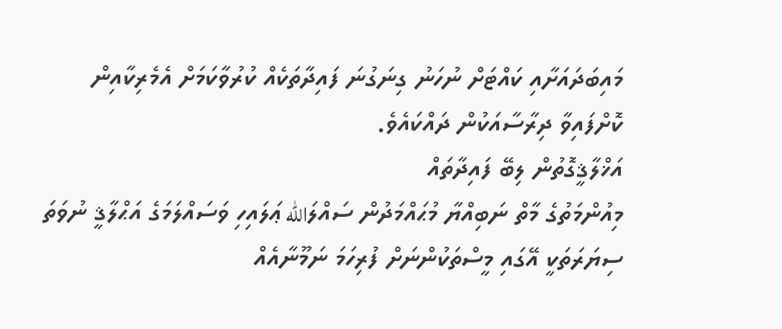މައިބަދައަށާއި ކައްޓަށް ނުހަނު ގިނަގުނަ ފައިދާތަކެއް ކުރުވާކަމަށް އެމެރިކާއިން ކޮށްފައިވާ ދިރާސާއަކުން ދައްކައެވެ.
އަޚްލާޤީގޮތުން ލިބޭ ފައިދާތައް
މިއުންމަތުގެ މާތް ނަބިއްޔާ މުޙައްމަދުން ސައްލަالله ޢަލައިހި ވަސައްލަމަގެ އަޙްލާޤީ ނުވަތަ ސިޔަރަތަކީ އޭގައި މީސްތަކުންނަށް ފުރިހަމަ ނަމޫނާއެއް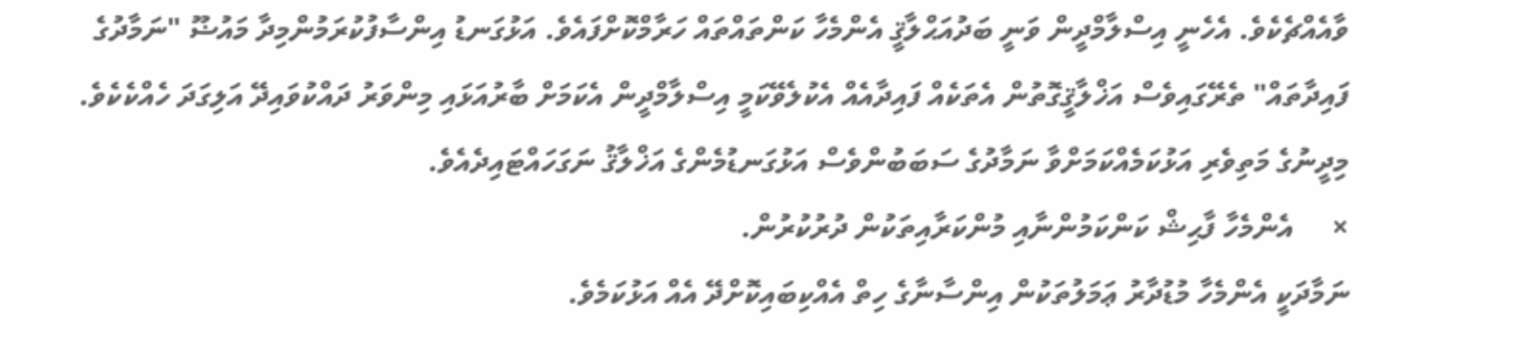ވާއެއްޗެކެވެ. އެހެނީ އިސްލާމްދީން ވަނީ ބަދުއަޙްލާޤީ އެންމެހާ ކަންތައްތައް ހަރާމްކޮށްފައެވެ. އަޅުގަނޑު އިންސާފުކުރަމުންމިދާ މައުޟޫ "ނަމާދުގެ ފައިދާތައް" ތެރޭގައިވެސް އަޚްލާޤީގޮތުން އެތަކެއް ފައިދާއެއް އެކުލެވޭކަމީ އިސްލާމްދީން އެކަމަށް ބާރުއަޅައި މިންވަރު ދައްކުވައިދޭ އަލިގަދަ ހެއްކެކެވެ. މިދީނުގެ މަތިވެރި އަޅުކަމެއްކަމަށްވާ ނަމާދުގެ ސަބަބުންވެސް އަޅުގަނޑުމެންގެ އަޚްލާޤު ނަގަހައްޓައިދެއެވެ.
×     އެންމެހާ ފާޙިޝް ކަންކަމުންނާއި މުންކަރާއިތަކުން ދުރުކުރުން.
ނަމާދަކީ އެންމެހާ މުޑުދާރު ޢަމަލުތަކުން އިންސާނާގެ ހިތް އެއްކިބައިކޮށްދޭ އެއް އަޅުކަމެވެ.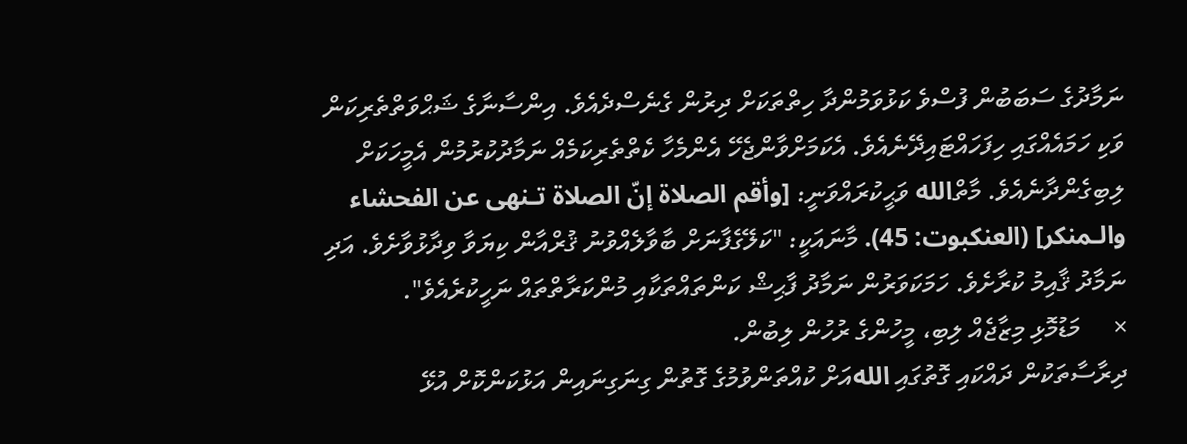ނަމާދުގެ ސަބަބުން ފުސްވެ ކަޅުވަމުންދާ ހިތްތަކަށް ދިރުން ގެނެސްދެއެވެ. އިންސާނާގެ ޝަޙްވަތްތެރިކަން ވަކި ހަމައެއްގައި ހިފަހައްޓައިދޭނެއެވެ. އެކަމަށްވާންޖެހޭ އެންމެހާ ކެތްތެރިކަމެއް ނަމާދުކުރުމުން އެމީހަކަށް ލިބިގެންދާނެއެވެ. މާތްالله ވަޙީކުރައްވަނީ: [وأقم الصلاة إنّ الصلاة تـنهى عن الفحشاء والـمنكر] (العنكبوت: 45). މާނައަކީ: "ކަލޭގެފާނަށް ބާވާލެއްވުނު ޤުރްއާން ކިޔަވާ ވިދާޅުވާށެވެ. އަދި ނަމާދު ޤާއިމު ކުރާށެވެ. ހަމަކަވަރުން ނަމާދު ފާޙިޝް ކަންތައްތަކާއި މުންކަރާތްތައް ނަހީކުރެއެވެ".
×     މަޑުމޮޅި މިޒާޖެއް ލިބި، މީހުންގެ ރުހުން ލިބުން.
ދިރާސާތަކުން ދައްކައި ގޮތުގައި اللهއަށް ކުއްތަންވުމުގެ ގޮތުން ގިނަގިނައިން އަޅުކަންކޮށް އުޅޭ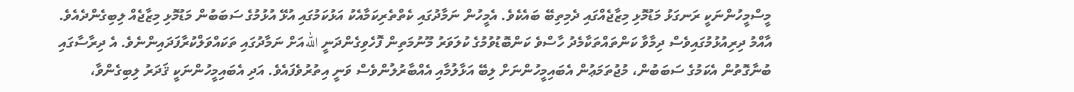މީސްމީހުންނަކީ ރަނގަޅު މަޑުމޮޅި މިޒާޖެއްގައި ދެމިތިބޭ ބައެކެވެ. އެމީހުން ނަމާދުގައި ކެތްތެރިކަމާއެކު އަޅުކަމުގައި އުޅޭ އުޅުމުގެ ސަބަބުން މަޑުމޮޅި މިޒާޖެއް ލިބިގެންދެއެވެ. އާއްމު ދިރިއުޅުމުގައިވެސް ދިމާވާ ކަންތައްތަކާމެދު ހާސްވެ ކަންބޮޑުވުމުގެ ކުލަވަރު މޫނުމަތިން ފޮހެވިގެންދަނީ اللهއަށް ނަމާދުގައި ތަކައްވަލްކުރާފަދައިންނެވެ. އެ ދިރާސާގައި ބުނާގޮތުން އެކަމުގެ ސަބަބުން، މުޖުތަމަޢުން އެބައިމީހުންނަށް ލިބޭ އަޅާލުމާއި އެއްބާރުލުންވެސް ވަނީ އިތުރުވެފައެވެ. އަދި އެބައިމީހުންނަކީ ޤަދަރު ލިބިގެންވާ،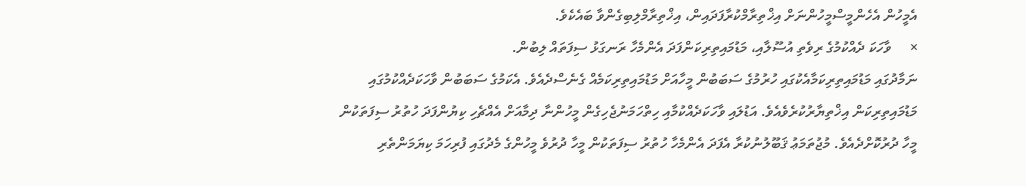އެމީހުން އެހެންމީސްމީހުންނަށް އިޚްތިރާމްކުރާފަދައިން، އިޚްތިރާމްލިބިގެންވާ ބައެކެވެ.
×     ވާހަކަ ދެއްކުމުގެ ރިވެތި އުސޫލާއި، މަޑުމައިތިރިކަންފަދަ އެންމެހާ ރަނގަޅު ސިފަތައް ލިބުން.
ނަމާދުގައި މަޑުމައިތިރިކަމާއެކުގައި ހުރުމުގެ ސަބަބުން މީހާއަށް މަޑުމައިތިރިކަމެއް ގެނެސްދެއެވެ. އެކަމުގެ ސަބަބުން ވާހަކަދެއްކުމުގައި މަޑުމައިތިރިކަން އިޚްތިޔާރުކުރެވެއެވެ. އަޑުލައި ވާހަކަދެއްކުމާއި ހިތްހަމަނުޖެހިގެން މީހުންނާ ދިމާއަށް އެއްޗެހި ކިޔުންފަދަ ހުތުރު ސިފަތަކުން މީހާ ދުރުކޮށްދެއެވެ. މުޖުތަމަޢު ޤަބޫލުނުކުރާ އެފަދަ އެންމެހާ ހުތުރު ސިފަތަކުން މީހާ ދުރުވެ މީހުންގެ މެދުގައި ފުރިހަމަ ކިޔަމަންތެރި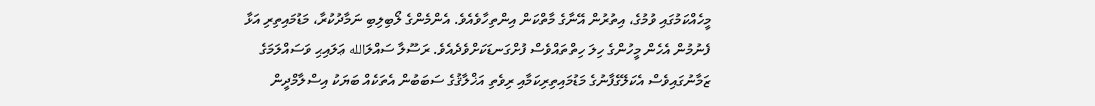މީހެއްކަމުގައި ވުމުގެ، އިތުރުން އޭނާގެ މާތްކަން އިންތިހާވެއެވެ. އެންމެންގެ ލޯބިލިބި ނަމާދުކުރާ، މަޑުމައިތިރި އަޅާ ފެނުމުން އެހެން މީހުންގެ ހިލަ ހިތްތައްވެސް ފުށްގަނޑަކަށްވެދެއެވެ. ރަސޫލާ ސައްލަالله ޢަލައިޙި ވަސައްލަމަގެ ޒަމާނުގައިވެސް އެކަލޭގެފާނުގެ މަޑުމައިތިރިކަމާއި ރިވެތި އަޚްލާޤުގެ ސަބަބުން އެތަކެއް ބަޔަކު އިސްލާމްދީން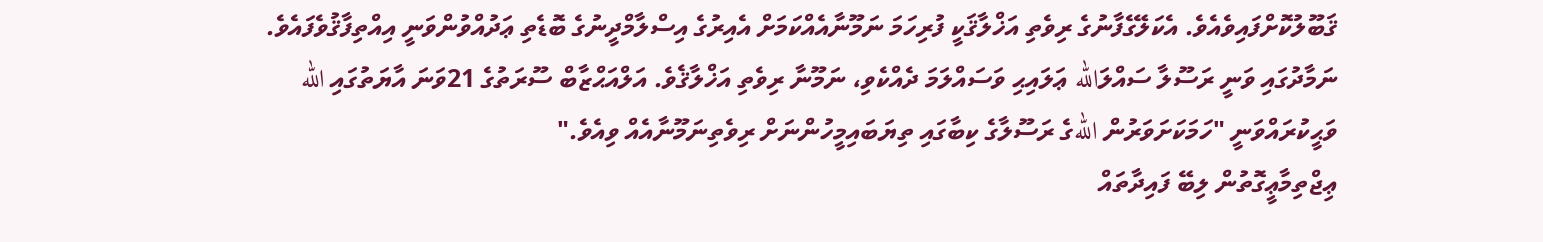ޤަބޫލުކޮށްފައިވެއެވެ. އެކަލޭގެފާނުގެ ރިވެތި އަޚްލާޤަކީ ފުރިހަމަ ނަމޫނާއެއްކަމަށް އެއިރުގެ އިސްލާމްދީނުގެ ބޮޑެތި ޢަދުއްވުންވަނީ އިއްތިފާޤުވެފައެވެ. ނަމާދުގައި ވަނީ ރަސޫލާ ސައްލަالله ޢަލައިޙި ވަސައްލަމަ ދެއްކެވި، ނަމޫނާ ރިވެތި އަޚްލާޤެވެ. އަލްއަޙްޒާބް ސޫރަތުގެ 21ވަނަ އާޔަތުގައި الله ވަޙީކުރައްވަނީ "ހަމަކަށަވަރުން اللهގެ ރަސޫލާގެ ކިބާގައި ތިޔަބައިމީހުންނަށް ރިވެތިނަމޫނާއެއް ވިއެވެ."
ޢިޖްތިމާޢީގޮތުން ލިބޭ ފައިދާތައް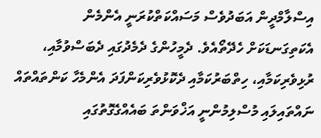އިސްލާމްދީން އަބަދުވެސް މަސައްކަތްކުރަނީ އެންމެން އެކަތިގަނޑަކަށް ހެދޭތޯއެވެ. ދެމީހުންގެ ދެމެދުގައި ދެބަސްވުމާއި، ރުޅިވެރިކަމާއި، ހިތްބަރުކަމާއި ދެކޮޅުވެރިކަންފަދަ އެންމެހާ ކަންތައްތައް ނައްތައިލައި މުސްލިމުންނީ އަޚްވަންތަ ބައެއްގެގޮތުގައި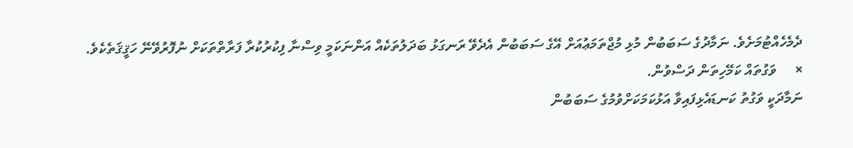ދެމެހެއްޓުމަށެވެ. ނަމާދުގެ ސަބަބުން މުޅި މުޖްތަމަޢުއަށް އޭގެ ސަބަބުން އެދެވޭ ރަނގަޅު ބަދަލުތަކެއް އަންނަކަމީ ވިސްނާ ފިކުރުކުރާ ފަރާތްތަކަށް ނުފޮރުވޭނޭ ހަޤީޤަތެކެވެ.
×     ވަގުތައް ކަމޭހިތަން ދަސްވުން.
ނަމާދަކީ ވަގުތު ކަނޑައެޅިފައިވާ އަޅުކަމަކަށްވުމުގެ ސަބަބުން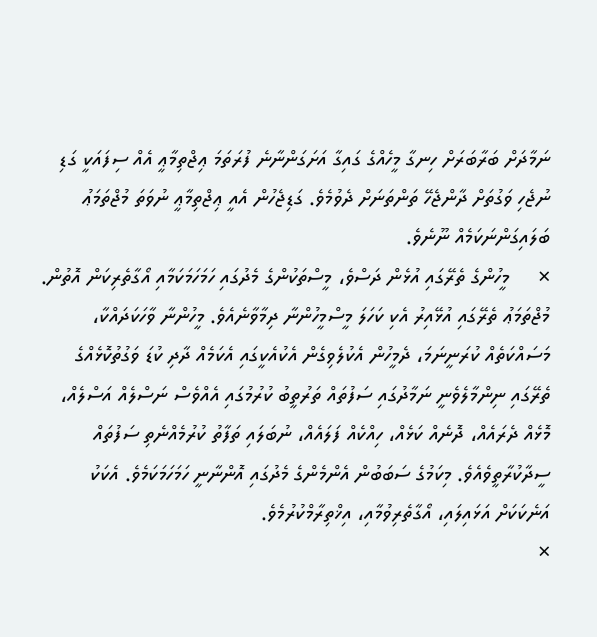ނަމާދަށް ބަރާބަރަށް ހިނގާ މީހެއްގެ ގައިގާ އަށަގަންނާނެ ފުރަތަމަ ޢިޖްތިމާޢީ އެއް ސިފައަކީ ގަޑި ނުޖެހި ވަގުތަށް ދާންޖެހޭ ތަންތަނަށް ދެވުމެވެ. ގަޑިޖެހުން އެއީ ޢިޖްތިމާޢީ ނުވަތަ މުޖްތަމަޢު ބަލައިގަންނަކަމެއް ނޫނެވެ.
×     މީހުންގެ ތެރޭގައި އުޅެން ދަސްވެ، މީސްތަކުންގެ މެދުގައި ހަމަހަމަކަމާއި އޯގާތެރިކަން އޮތުން.
މުޖްތަމަޢު ތެރޭގައި އުޅޭއިރު އެކި ކަހަލަ މީސްމީހުންނާ ދިމާވާނެއެވެ. މީހުންނާ ވާހަކަދައްކާ، މަސައްކަތެއް ކުރަނީނަމަ، ދެމީހުން އެކުލެވިގެން އެކުއެކީގައި އެކަމެއް ދާދި ކުޑަ ވަގުތުކޮޅެއްގެ ތެރޭގައި ނިންމާލެވެނީ ނަމާދުގައި ސަފުތައް ތަރުތީބު ކުރުމުގައި އެއްވެސް ނަސްލެއް އަސްލެއް، މޮޅެއް ދެރައެއް، ދޮނެއް ކަޅެއް، ހިއްކެއް ފަލައެއް، ނުބަލައި ތަފާތު ކުރުމެއްނެތި ސަފުތައް ސީދާކުރާތީވެއެވެ. މިކަމުގެ ސަބަބުން އެންމެންގެ މެދުގައި އޮންނާނީ ހަމަހަމަކަމެވެ. އެކަކު އަނެކަކަށް އަޅައިލައި، އޯގާތެރިވުމާއި، އިޚްތިރާމްކުރުމެވެ.
×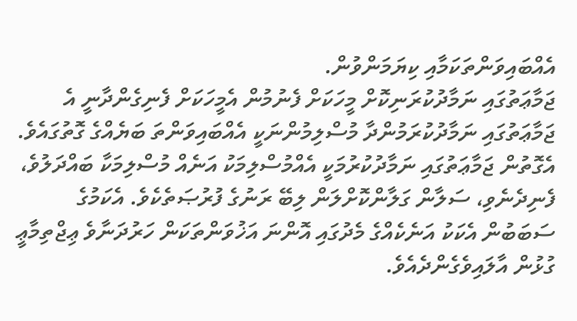އެއްބައިވަންތަކަމާއި ކިޔަމަންވުން.
ޖަމާޢަތުގައި ނަމާދުކުރަނިކޮށް މީހަކަށް ފެނުމުން އެމީހަކަށް ފެނިގެންދާނީ އެ ޖަމާޢަތުގައި ނަމާދުކުރަމުންދާ މުސްލިމުންނަކީ އެއްބައިވަންތަ ބަޔެއްގެ ގޮތުގައެވެ. އެގޮތުން ޖަމާޢަތުގައި ނަމާދުކުރުމަކީ އެއްމުސްލިމަކު އަނެއް މުސްލިމަކާ ބައްދަލުވެ، ފެނިދެނެވި، ސަލާން ގަލާންކޮށްލަން ލިބޭ ރަނުގެ ފުރުޞަތެކެވެ. އެކަމުގެ ސަބަބުން އެކަކު އަނެކެއްގެ މެދުގައި އޮންނަ އަޚުވަންތަކަން ހަރުދަނާވެ ޢިޖްތިމާޢީ ގުޅުން އާލައިވެގެންދެއެވެ.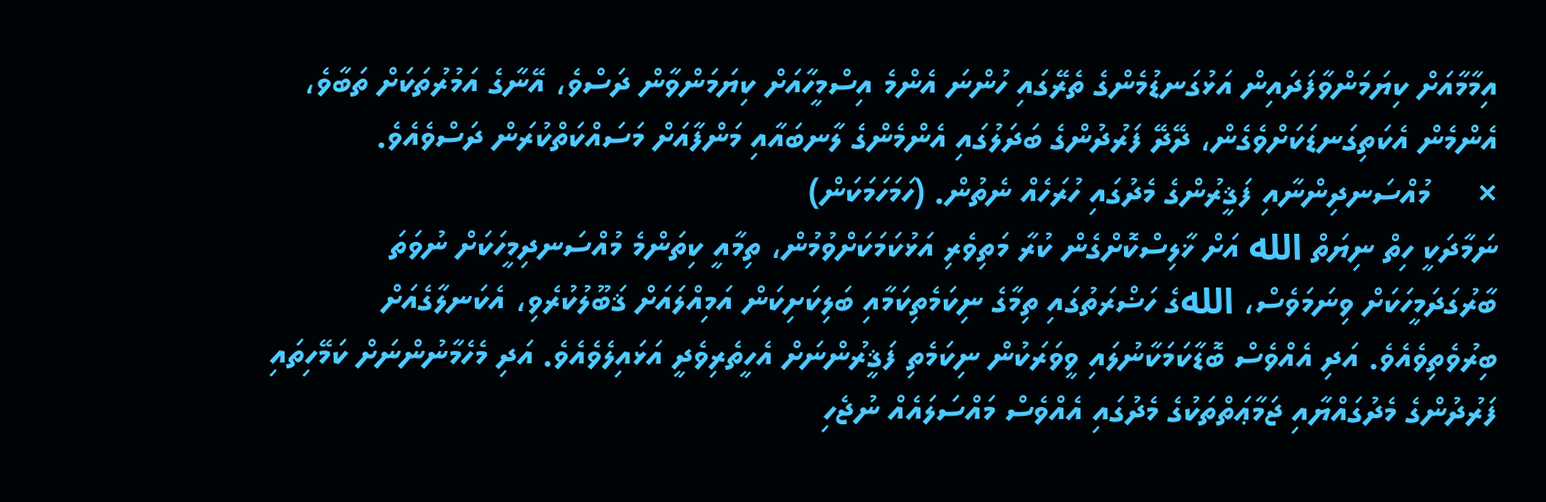އިމާމާއަށް ކިޔަމަންވާފަދައިން އަޅުގަނޑުމެންގެ ތެރޭގައި ހުންނަ އެންމެ އިސްމީހާއަށް ކިޔަމަންވާން ދަސްވެ، އޭނާގެ އަމުރުތަކަށް ތަބާވެ، އެންމެން އެކަތިގަނޑަކަށްވެގެން، ދޭދޭ ފަރުދުންގެ ބަދަލުގައި އެންމެންގެ ލާނބައާއި މަންފާއަށް މަސައްކަތްކުރަން ދަސްވެއެވެ.
×     މުއްސަނދިންނާއި ފަޤީރުންގެ މެދުގައި ހުރަހެއް ނެތުން. (ހަމަހަމަކަން)
ނަމާދަކީ ހިތް ނިޔަތް الله އަށް ޚާލިސްކޮށްގެން ކުރާ މަތިވެރި އަޅުކަމަކަށްވުމުން، ތިމާއީ ކިތަންމެ މުއްސަނދިމީހަކަށް ނުވަތަ ބާރުގަދަމީހަކަށް ވިނަމަވެސް، اللهގެ ހަޟްރަތުގައި ތިމާގެ ނިކަމެތިކަމާއި ބަލިކަށިކަން އަމިއްލައަށް ޤަބޫލުކުރެވި، އެކަނލާގެއަށް ބިރުވެތިވެއެވެ. އަދި އެއްވެސް ބޮޑާކަމަކާނުލައި ވީވަރަކުން ނިކަމެތި ފަޤީރުންނަށް އެހީތެރިވެދީ އަޅައިލެވެއެވެ. އަދި މެހެމާނުންނަށް ކަމޭހިތައި ފަރުދުންގެ މެދުގައްޔާއި ޖަމާޢަތްތަކުގެ މެދުގައި އެއްވެސް މައްސަލައެއް ނުޖެހި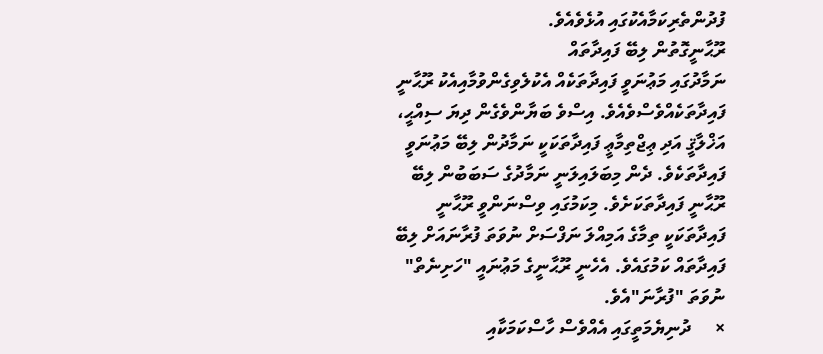ފުދުންތެރިކަމާއެކުގައި އުޅެވެއެވެ.
ރޫޙާނީގޮތުން ލިބޭ ފައިދާތައް
ނަމާދުގައި މަޢުނަވީ ފައިދާތަކެއް އެކުލެވިގެންވުމާއިއެކު ރޫޙާނީ ފައިދާތަކެއްވެސްވެއެވެ. އިސްވެ ބަޔާންވެގެން ދިޔަ ސިއްޙީ، އަޚްލާޤީ އަދި ޢިޖްތިމާޢީ ފައިދާތަކަކީ ނަމާދުން ލިބޭ މަޢުނަވީ ފައިދާތަކެވެ. ދެން މިބަލައިލަނީ ނަމާދުގެ ސަބަބުން ލިބޭ ރޫޙާނީ ފައިދާތަކަށެވެ. މިކަމުގައި ވިސްނަންވީ ރޫޙާނީ ފައިދާތަކަކީ ތިމާގެ އަމިއްލަ ނަފްސަށް ނުވަތަ ފުރާނައަށް ލިބޭ ފައިދާތައް ކަމުގައެވެ. އެހެނީ ރޫޙާނީގެ މަޢުނައީ "ހަށިނެތް" ނުވަތަ "ފުރާނަ"އެވެ.
×     ދުނިޔެމަތީގައި އެއްވެސް ހާސްކަމަކާއި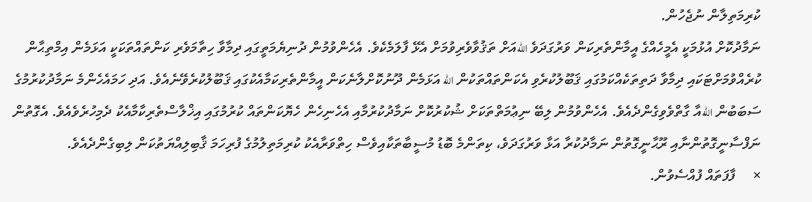ކުރިމަތިލާން ނުޖެހުން.
ނަމާދުކޮށް އުޅުމަކީ އެމީހެއްގެ އީމާންތެރިކަން ވަރުގަދަވެ اللهއަށް ތަޤުވާވެރިވުމަށް އެޅޭ ފާލަމެކެވެ. އެހެންވުމުން ދުނިޔެމަތީގައި ދިމާވާ ހިތާމަވެރި ކަންތައްތަކަކީ އަޅަމެން އިމްތިޙާން ކުރެއްވުމަށްޓަކައި ދިމާވާ ދަތިތަކެއްކަމުގައި ޤަބޫލުކުރެވި އެކަންތައްތަކުން الله އަޅަމެން ދޫނުކޮށްލާނެކަން އީމާންތެރިކަމާއެކުގައި ޤަބޫލުކުރެވޭނެއެވެ. އަދި ހަމައެހެންމެ ނަމާދުކުރުމުގެ ސަބަބުން اللهއާ ގާތްވެވިގެންދެއެވެ. އެހެންވުމުން ލިބޭ ނިޢުމަތްތަކަށް ޝުކުރުކޮށް ނަމާދުކުރުމާއި އެހެނިހެން ހެޔޮކަންތައް ކުރުމުގައި އިޚްލާސްތެރިކާމާއެކު ދެމިހުރެވެއެވެ. އެގޮތުން ނަފްސާނީގޮތުންނާއި ރޫޙާނީގޮތުން ނަމާދުކުރާ އަޅާ ވަރުގަދަވެ، ކިތަންމެ ބޮޑު މުސީބާތަކާއިވެސް ހިތްވަރާއެކު ކުރިމަތިލުމުގެ ފުރިހަމަ ޤާބިލިއްޔަތުކަން ލިބިގެންދެއެވެ.
×     ފާފަތައް ފުއްސެވުން.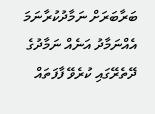ބަރާބަރަށް ނަމާދުކުރާނަމަ އެއްނަމާދު އަނެއް ނަމާދުގެ ދޭތެރޭގައި ކުރެވޭ ފާފަތައް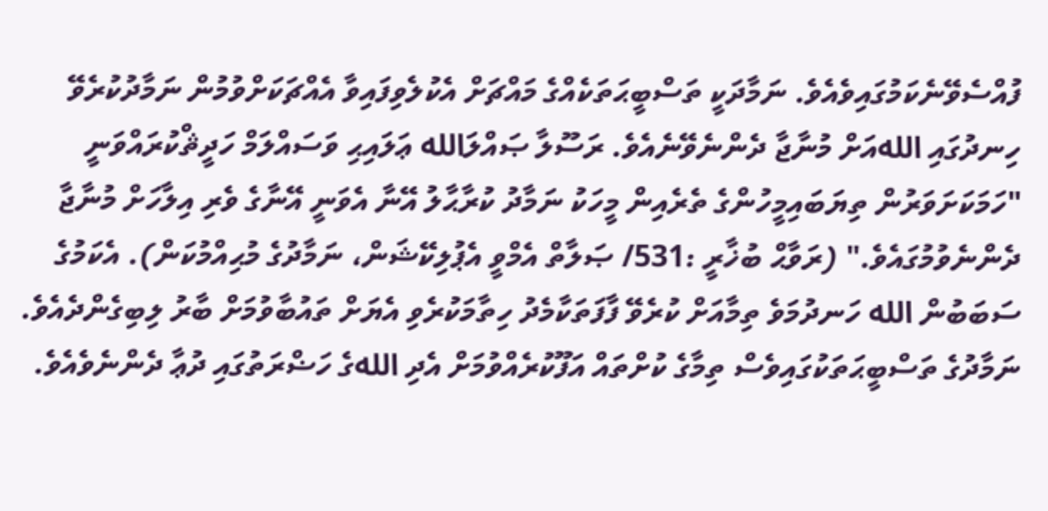ފުއްސެވޭނެކަމުގައިވެއެވެ. ނަމާދަކީ ތަސްބީޙަތަކެއްގެ މައްޗަށް އެކުލެވިފައިވާ އެއްޗަކަށްވުމުން ނަމާދުކުރެވޭ ހިނދުގައި اللهއަށް މުނާޖާ ދެންނެވޭނެއެވެ. ރަސޫލާ ޞައްލަالله ޢަލައިޙި ވަސައްލަމް ހަދީޘްކުރައްވަނީ "ހަމަކަށަވަރުން ތިޔަބައިމީހުންގެ ތެރެއިން މީހަކު ނަމާދު ކުރާޙާލު އޭނާ އެވަނީ އޭނާގެ ވެރި އިލާހަށް މުނާޖާ ދެންނެވުމުގައެވެ." (ރަވާޙް ބުޚާރީ :531/ ޞަލާތް އެމްވީ އެޕުލިކޭޝަން، ނަމާދުގެ މުޙިއްމުކަން). އެކަމުގެ ސަބަބުން الله ހަނދުމަވެ ތިމާއަށް ކުރެވޭ ފާފަތަކާމެދު ހިތާމަކުރެވި އެޔަށް ތައުބާވުމަށް ބާރު ލިބިގެންދެއެވެ. ނަމާދުގެ ތަސްބީޙަތަކުގައިވެސް ތިމާގެ ކުށްތައް އަފޫކުރެއްވުމަށް އެދި اللهގެ ހަޟްރަތުގައި ދުޢާ ދެންނެވެއެވެ.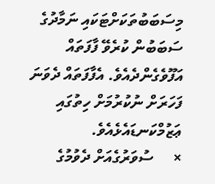މިސަބަބުތަކަށްޓަކައި ނަމާދުގެ ސަބަބުން ކުރެވޭ ފާފަތައް އަފޫވެގެންދެއެވެ. އެފާފަތައް ދެވަނަ ފަހަރަށް ނުކުރުމަށް ހިތުގައި ޢަޒުމްކަނޑައެޅެއެވެ.
×     ސުވަރުގެއަށް ދެވުމުގެ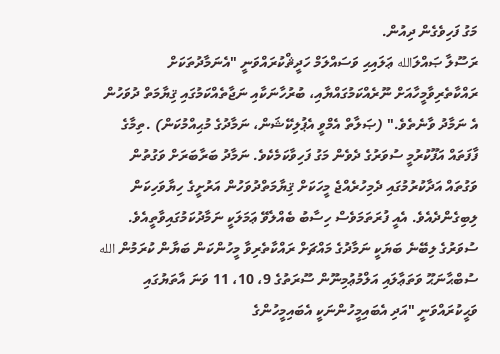މަގު ފަހިވެގެން ދިއުން.
ރަސޫލާ ޞައްލަالله ޢަލައިޙި ވަސައްލަމް ހަދީޘްކުރައްވަނީ "އެނަމާދުތަކަށް ރައްކާތެރިވާމީހާއަށް ނޫރެއްކަމުގައްޔާއި، ބުރުހާނަކާއި ނަޖާތެއްކަމުގައި ޤިޔާމަތް ދުވަހުން އެ ނަމާދު ވާނެތެވެ." (ޞަލާތް އެމްވީ އެޕުލިކޭޝަން، ނަމާދުގެ މުޙިއްމުކަން) .ތިމާގެ ފާފަތައް އަފޫކުރުމީ ސުވަރުގެ ދެވެން މަގު ފަހިވާކަމެކެވެ. ނަމާދު ބަރާބަރަށް ވަގުތުން ވަގުތައް އަދާކުރުމުގައި ދެމިހުރެއްޖެ މީހަކަށް ޤިޔާމަތްދުވަހުން އަރުށީގެ ހިޔާވަހިކަން ލިބިގެންދެއެވެ. އެއީ ފުރަތަމަވެސް ހިސާބު ބެއްލެވޭ ޢަމަލަކީ ނަމާދުކަމުގައިވާތީއެވެ. ސުވަރުގެ ލިބޭނެ ބަޔަކީ ނަމާދުގެ މައްޗަށް ރައްކާތެރިވާ މީހުންކަން ބަޔާން ކުރަމުން الله ސުބްޙާނަޙޫ ވަތަޢާލައި އަލްމުޢުމިނޫން ސޫރަތުގެ 9، 10، 11 ވަނަ އާތަޔުގައި ވަޙީކުރައްވަނީ "އަދި އެބައިމީހުންނަކީ އެބައިމީހުންގެ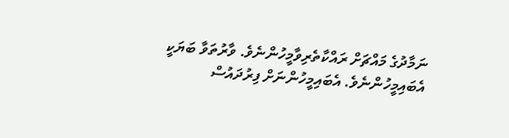ނަމާދުގެ މައްޗަށް ރައްކާތެރިވާމީހުންނެވެ. ވާރުތަވާ ބަޔަކީ އެބައިމީހުންނެވެ. އެބައިމީހުންނަށް ފިރުދައުސް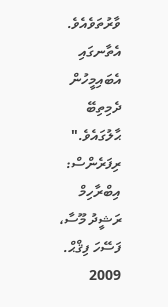ވާރުތަވެއެވެ. އެތާނގައި އެބައިމީހުން ދެމިތިބޭ ޙާލުގައެވެ."
ރިފަރެންސް:
އިބްރާހިމް ރަޝީދު މޫސާ، ފަސޭހަ ފިޤްޙް. 2009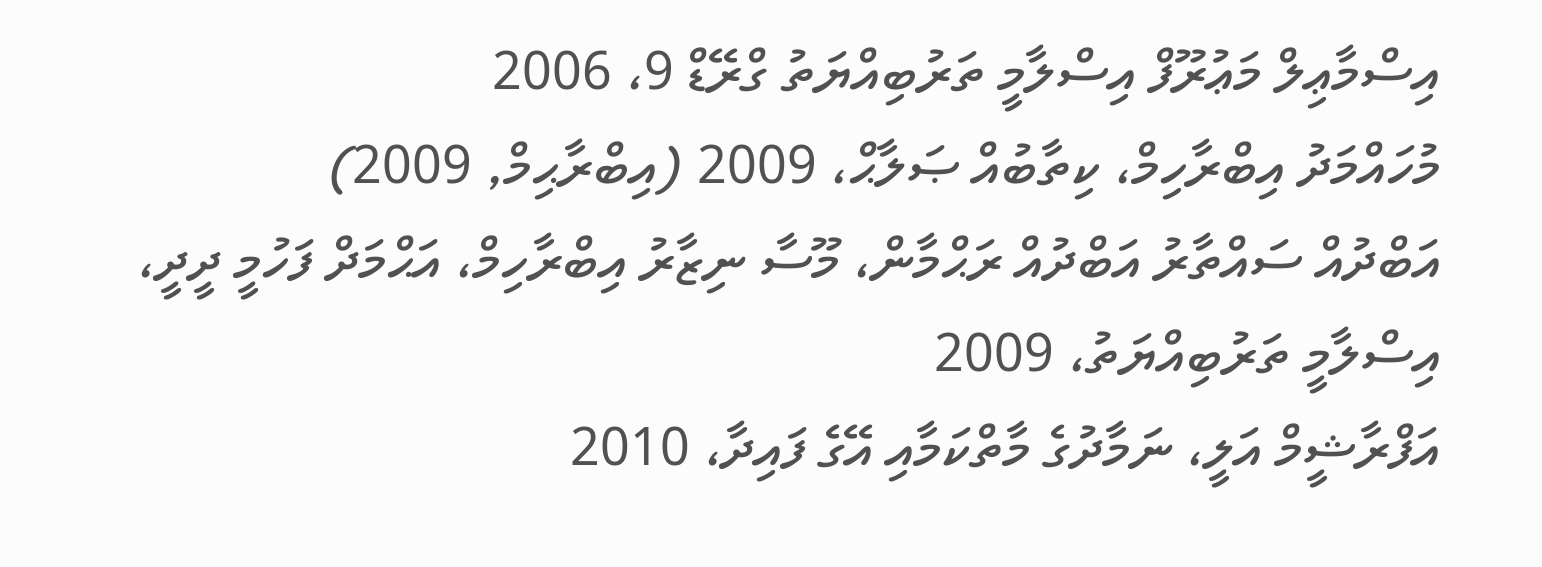އިސްމާޢިލް މަޢުރޫފް އިސްލާމީ ތަރުބިއްޔަތު ގްރޭޑް 9، 2006
މުހައްމަދު އިބްރާހިމް، ކިތާބުއް ޞަލާޙް، 2009 (އިބްރާޙިމް, 2009)
އަބްދުއް ސައްތާރު އަބްދުއް ރަޙްމާން، މޫސާ ނިޒާރު އިބްރާހިމް، އަޙްމަދް ފަހުމީ ދީދީ، އިސްލާމީ ތަރުބިއްޔަތު، 2009
އަފްރާޝީމް އަލީ، ނަމާދުގެ މާތްކަމާއި އޭގެ ފައިދާ، 2010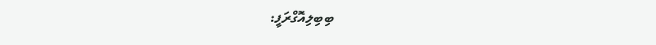ބިބިލިއޮގްރަފީ: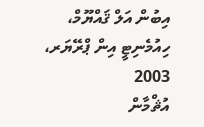އިބުން އަލް ޤައްޔޫމް، ހިއުމެނިޓީ އިން ޕްރޭޔަރ، 2003
އުޘްމާން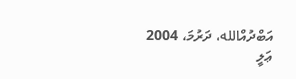އަބްދުއްالله، ދަރުމަ، 2004
ޢަލީ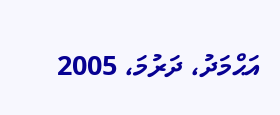އަޙްމަދު، ދަރުމަ، 2005